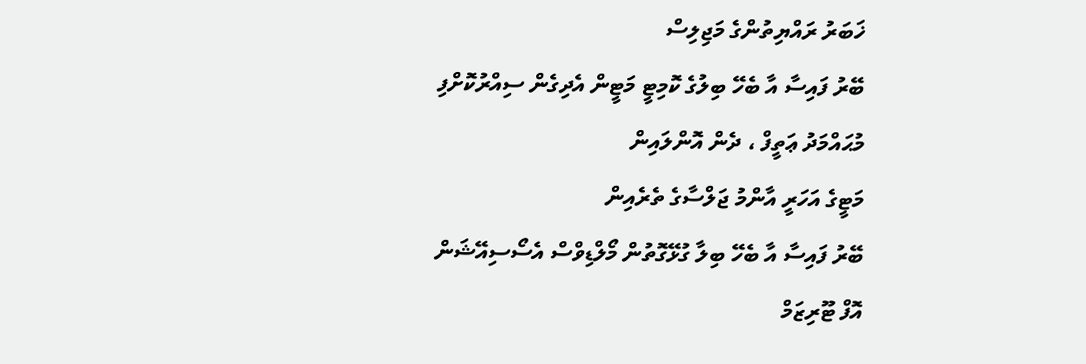ޚަބަރު ރައްޔިތުންގެ މަޖިލިސް
ބޭރު ފައިސާ އާ ބެހޭ ބިލުގެ ކޮމިޓީ މަޓީން އެދިގެން ސިއްރުކޮށްފި
މުޙައްމަދު ޢަތީފް ، ދެން އޮންލައިން
މަޓީގެ އަހަރީ އާންމު ޖަލްސާގެ ތެރެއިން
ބޭރު ފައިސާ އާ ބެހޭ ބިލާ ގުޅޭގޮތުން މޯލްޑިވްސް އެސޯސިއޭޝަން އޮފް ޓޫރިޒަމް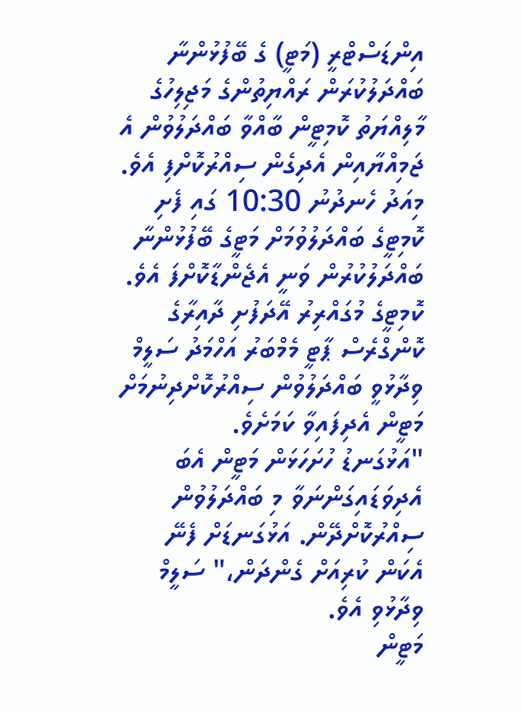އިންޑަސްޓްރީ (މަޓީ) ގެ ބޭފުޅުންނާ ބައްދަލުކުރަން ރައްޔިތުންގެ މަޖިލިހުގެ މާލިއްޔަތު ކޮމިޓީން ބާއްވާ ބައްދަލުވުން އެ ޖަމިއްޔާއިން އެދިގެން ސިއްރުކޮށްފި އެވެ.
މިއަދު ހެނދުނު 10:30 ގައި ފެށި ކޮމިޓީގެ ބައްދަލުވުމަށް މަޓީގެ ބޭފުޅުންނާ ބައްދަލުކުރުން ވަނީ އެޖެންޑާކޮށްފަ އެވެ. ކޮމިޓީގެ މުގައްރިރު އޭދަފުށި ދާއިރާގެ ކޮންގްރެސް ޕާޓީ މެމްބަރު އަހްމަދު ސަލީމް ވިދާޅުވީ ބައްދަލުވުން ސިއްރުކޮށްދިނުމަށް މަޓީން އެދިފައިވާ ކަމަށެވެ.
"އަޅުގަނޑު ހުށަހަޅަން މަޓީން އެބަ އެދިވަޑައިގަންނަވާ މި ބައްދަލުވުން ސިއްރުކޮށްދޭން. އަޅުގަނޑަށް ފެނޭ އެކަން ކުރިއަށް ގެންދަން،" ސަލީމް ވިދާޅުވި އެވެ.
މަޓީން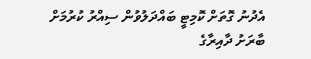އެދުނު ގޮތަށް ކޮމިޓީ ބައްދަލުވުން ސިއްރު ކުރުމަށް ބާރަށު ދާއިރާގެ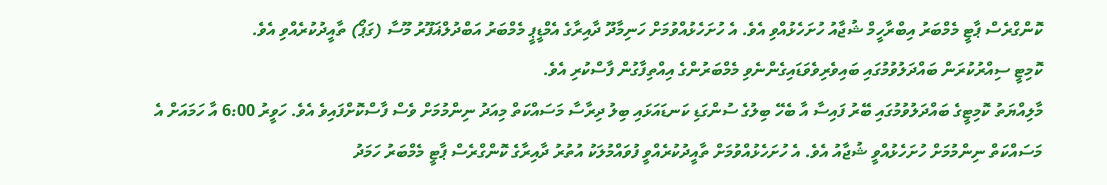ކޮންގްރެސް ޕާޓީ މެމްބަރު އިބްރާހީމް ޝުޖާއު ހުށަހެޅުއްވި އެވެ. އެ ހުށަހެޅުއްވުމަށް ހަނިމާދޫ ދާއިރާގެ އެމްޑީޕީ މެމްބަރު އަބްދުލްޣަފޫރު މޫސާ (ގަޕޯ) ތާއީދުކުރެއްވި އެވެ.
ކޮމިޓީ ސިއްރުކުރަން ބައްދަލުވުމުގައި ބައިވެރިވެވަޑައިގެންނެވި މެމްބަރުންގެ އިއްތިފާގުން ފާސްކުރި އެވެ.
މާލިއްޔަތު ކޮމިޓީގެ ބައްދަލުވުމުގައި ބޭރު ފައިސާ އާ ބެހޭ ބިލުގެ ސުންގަޑި ކަނޑައަޅައި ބިލު ދިރާސާ މަސައްކަތް މިއަދު ނިންމުމަށް ވެސް ފާސްކޮށްފައިވެ އެވެ. ހަވީރު 6:00 އާ ހަމައަށް އެ މަސައްކަތް ނިންމުމަށް ހުށަހެޅުއްވީ ޝުޖާއު އެވެ. އެ ހުށަހެޅުއްވުމަށް ތާއީދުކުރެއްވީ ފުވައްމުލަކު އުތުރު ދާއިރާގެ ކޮންގްރެސް ޕާޓީ މެމްބަރު ހަމަދު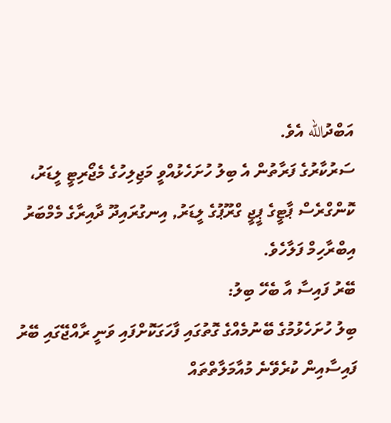އަބްދުالله އެވެ.
ސަރުކާރުގެ ފަރާތުން އެ ބިލު ހުށަހެޅުއްވީ މަޖިލިހުގެ މެޖޯރިޓީ ލީޑަރު، ކޮންގްރެސް ޕާޓީގެ ޕީޖީ ގްރޫޕުގެ ލީޑަރު, އިނގުރައިދޫ ދާއިރާގެ މެމްބަރު އިބްރާހިމް ފަލާހެވެ.
ބޭރު ފައިސާ އާ ބެހޭ ބިލު:
ބިލު ހުށަހެޅުމުގެ ބޭނުމެއްގެ ގޮތުގައި ފާހަގަކޮށްފައި ވަނީ ރާއްޖޭގައި ބޭރު ފައިސާއިން ކުރެވޭނެ މުއާމަލާތްތައް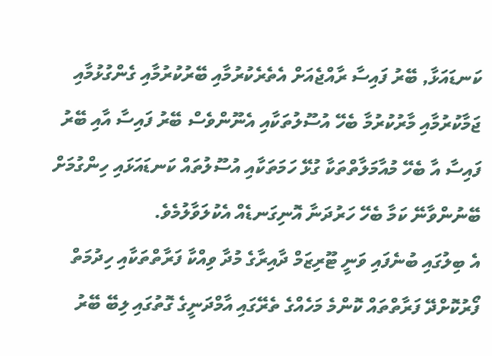ކަނޑައަޅާ, ބޭރު ފައިސާ ރާއްޖެއަށް އެތެރެކުރުމާއި ބޭރުކުރުމާއި ގެންގުޅުމާއި ޖަމާކުރުމާއި މާރުކުރުމާ ބެހޭ އުސޫލުތަކާއި އެނޫންވެސް ބޭރު ފައިސާ އާއި ބޭރު ފައިސާ އާ ބެހޭ މުއާމަލާތްތަކާ ގުޅޭ ހަމަތަކާއި އުސޫލުތައް ކަނޑައަޅައި ހިންގުމަށް ބޭނުންވާނޭ ކަމާ ބެހޭ ހަރުދަނާ އޮނިގަނޑެއް އެކުލަވާލުމެވެ.
އެ ބިލުގައި ބުނެފައި ވަނީ ޓޫރިޒަމް ދާއިރާގެ މުދާ ވިއްކާ ފަރާތްތަކާއި ހިދުމަތް ފޯރުކޮށްދޭ ފަރާތްތައް ކޮންމެ މަހެއްގެ ތެރޭގައި އާމްދަނީގެ ގޮތުގައި ލިބޭ ބޭރު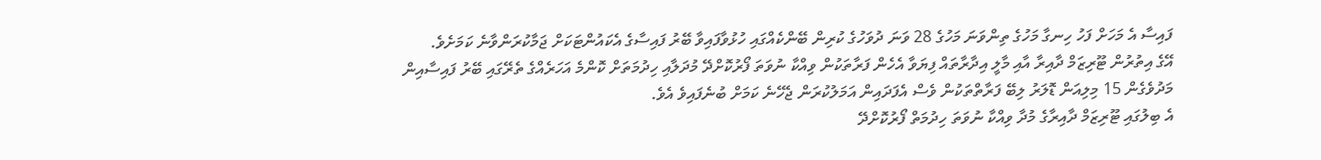ފައިސާ އެ މަހަށް ފަހު ހިނގާ މަހުގެ ތިންވަނަ މަހުގެ 28 ވަނަ ދުވަހުގެ ކުރިން ބޭންކެއްގައި ހުޅުވާފައިވާ ބޭރު ފައިސާގެ އެކައުންޓަކަށް ޖަމާކުރަންވާނެ ކަމަށެވެ.
އޭގެ އިތުރުން ޓޫރިޒަމް ދާއިރާ އާއި މާލީ އިދާރާތައް ފިޔަވާ އެހެން ފަރާތަކުން ވިއްކާ ނުވަތަ ފޯރުކޮށްދޭ މުދަލާއި ހިދުމަތަށް ކޮންމެ އަހަރެއްގެ ތެރޭގައި ބޭރު ފައިސާއިން މަދުވެގެން 15 މިލިއަން ޑޮލަރު ލިބޭ ފަރާތްތަކުން ވެސް އެފަދައިން އަމަލުކުރަން ޖެހޭނެ ކަމަށް ބުނެފައިވެ އެވެ.
އެ ބިލުގައި ޓޫރިޒަމް ދާއިރާގެ މުދާ ވިއްކާ ނުވަތަ ހިދުމަތް ފޯރުކޮށްދޭ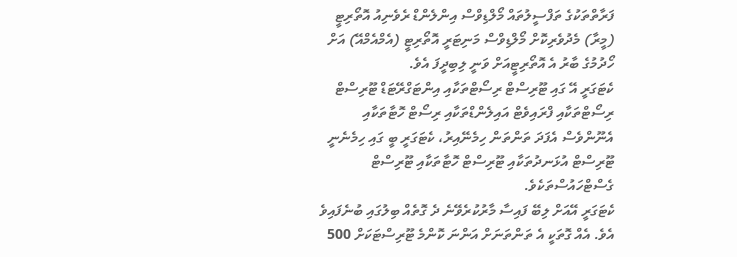ފަރާތްތަކުގެ ތަފްސީލުތައް މޯލްޑިވްސް އިންލެންޑް ރެވެނިއު އޮތޯރިޓީ (މީރާ) މެދުވެރިކޮށް މޯލްޑިވްސް މަނިޓަރީ އޮތޯރިޓީ (އެމްއެމްއޭ) އަށް ހޯދުމުގެ ބާރު އެ އޮތޯރިޓީއަށް ވަނީ ލިބިދީފަ އެވެ.
ކެޓަގަރީ އޭ ގައި ޓޫރިސްޓް ރިސޯޓްތަކާއި އިންޓަގްރޭޓަޑް ޓޫރިސްޓް ރިސޯޓްތަކާއި ފްރައިވެޓް އައިލެންޑްތަކާއި ރިސޯޓް ހޮޓާތަކާއި އެނޫންވެސް އެފަދަ ތަންތަން ހިމެނޭއިރު، ކެޓަގަރީ ބީ ގައި ހިމެނެނީ ޓޫރިސްޓް އުޅަނދުތަކާއި ޓޫރިސްޓް ހޮޓާތަކާއި ޓޫރިސްޓް ގެސްޓްހައުސްތަކެވެ.
ކެޓަގަރީ އޭއަށް ލިބޭ ފައިސާ މާރުކުރެވޭނެ ދެ ގޮތެއް ބިލުގައި ބުނެފައިވެ އެވެ. އެއް ގޮތަކީ އެ ތަންތަނަށް އަންނަ ކޮންމެ ޓޫރިސްޓަކަށް 500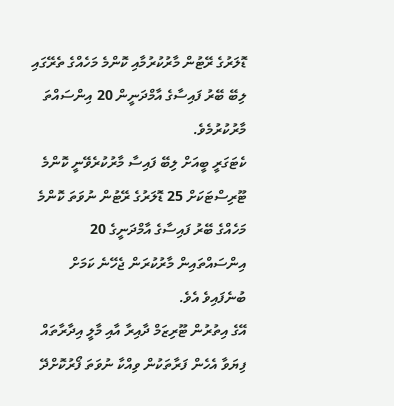ޑޮލަރުގެ ރޭޓުން މާރުކުރުމާއި ކޮންމެ މަހެއްގެ ތެރޭގައި ލިބޭ ބޭރު ފައިސާގެ އާމްދަނީން 20 އިންސައްތަ މާރުކުރުމެވެ.
ކެޓަގަރީ ބީއަށް ލިބޭ ފައިސާ މާރުކުރެވޭނީ ކޮންމެ ޓޫރިސްޓަކަށް 25 ޑޮލަރުގެ ރޭޓުން ނުވަތަ ކޮންމެ މަހެއްގެ ބޭރު ފައިސާގެ އާމްދަނީގެ 20 އިންސައްތައިން މާރުކުރަން ޖެހޭނެ ކަމަށް ބުނެފައިވެ އެވެ.
އޭގެ އިތުރުން ޓޫރިޒަމް ދާއިރާ އާއި މާލީ އިދާރާތައް ފިޔަވާ އެހެން ފަރާތަކުން ވިއްކާ ނުވަތަ ފޯރުކޮށްދޭ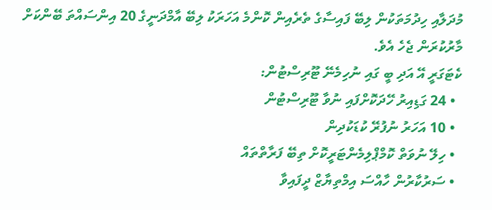މުދަލާއި ހިދުމަތަކުން ލިބޭ ފައިސާގެ ތެރެއިން ކޮންމެ އަހަރަކު ލިބޭ އާމްދަނީގެ 20 އިންސައްތަ ބޭންކަށް މާރުކުރަން ޖެހެ އެވެ.
ކެޓަގަރީ އޭ އަދި ބީ ގައި ނުހިމެނޭ ޓޫރިސްޓުން:
  • 24 ގަޑިއިރު ހޭދަކޮށްފައި ނުވާ ޓޫރިސްޓުން
  • 10 އަހަރު ނުފުރޭ ކުޑަކުދިން
  • ހިލޭ ނުވަތް ކޮމްޕްލިމެންޓަރީކޮށް ތިބޭ ފަރާތްތައް
  • ސަރުކާރުން ހާއްސަ އިމްތިޔާޒް ދީފައިވާ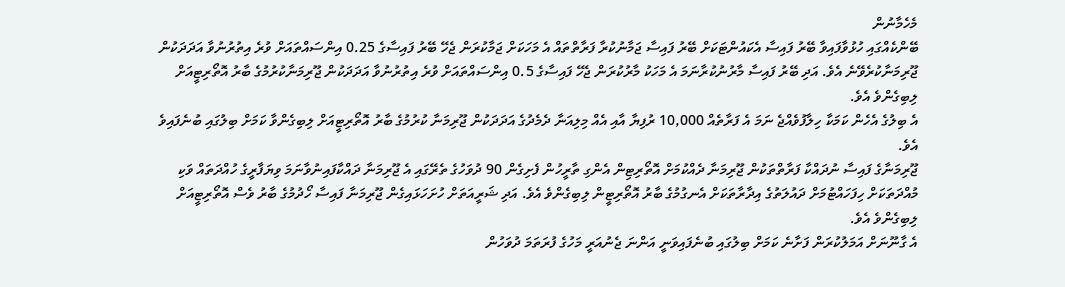މެހެމާނުން
ބޭންކެއްގައި ހުޅުވާފައިވާ ބޭރު ފައިސާ އެކައުންޓަކަށް ބޭރު ފައިސާ ޖަމާނުކުރާ ފަރާތްތައް އެ މަހަކަށް ޖަމާކުރަން ޖެހޭ ބޭރު ފައިސާގެ 0.25 އިންސައްތައަށް ވުރެ އިތުރުނުވާ އަދަދަކުން ޖޫރިމަނާކުރެވޭނެ އެވެ. އަދި ބޭރު ފައިސާ މާރުނުކުރާނަމަ އެ މަހަކު މާރުކުރަން ޖެހޭ ފައިސާގެ 0.5 އިންސައްތައަށް ވުރެ އިތުރުނުވާ އަދަދަކުން ޖޫރިމަނާކުރުމުގެ ބާރު އޮތޯރިޓީއަށް ލިބިގެންވެ އެވެ.
އެ ބިލުގެ އެހެން ކަމަކާ ހިލާފުވެއްޖެ ނަމަ އެ ފަރާތެއް 10,000 ރުފިޔާ އާއި އެއް މިލިއަނާ ދެމެދުގެ އަދަދަކުން ޖޫރިމަނާ ކުރުމުގެ ބާރު އޮތޯރިޓީއަށް ލިބިގެންވާ ކަމަށް ބިލުގައި ބުނެފައިވެ އެވެ.
ޖޫރިމަނާގެ ފައިސާ ނުދައްކާ ފަރާތްތަކުން ޖޫރިމަނާ ދެއްކުމަށް އޮތޯރިޓިން އެންގި ތާރީހުން ފެށިގެން 90 ދުވަހުގެ ތެރޭގައި އެ ޖޫރިމަނާ ދައްކާފައިނުވާނަމަ ވިޔަފާރީގެ ހުއްދަތައް ވަކި މުއްދަތަކަށް ހިފަހައްޓުމަށް ދައުލަތުގެ އިދާރާތަކަށް އެނގުމުގެ ބާރު އޮތޯރިޓީން ލިބިގެންވެ އެވެ. އަދި ޝަރީއަތަށް ހުށަހަޅައިގެން ޖޫރިމަނާ ފައިސާ ހޯދުމުގެ ބާރު ވެސް އޮތޯރިޓީއަށް ލިބިގެންވެ އެވެ.
އެ ގާނޫނަށް އަމަލުކުރަން ފަށާނެ ކަމަށް ބިލުގައި ބުނެފައިވަނީ އަންނަ ޖެނުއަރީ މަހުގެ ފުރަތަމަ ދުވަހުން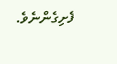ފެށިގެންނެވެ.